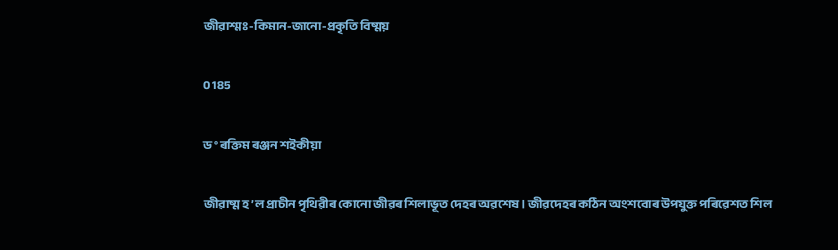জীৱাশ্মঃ-কিমান-জানো-প্ৰকৃতি বিষ্ময়

0 185

ড° ৰক্তিম ৰঞ্জন শইকীয়া

জীৱাষ্ম হ’ল প্ৰাচীন পৃথিৱীৰ কোনো জীৱৰ শিলাভূত দেহৰ অৱশেষ। জীৱদেহৰ কঠিন অংশবোৰ উপযুক্ত পৰিৱেশত শিল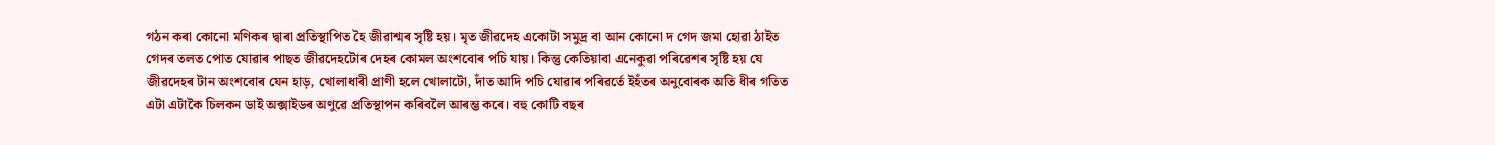গঠন কৰা কোনো মণিকৰ দ্বাৰা প্ৰতিস্থাপিত হৈ জীৱাশ্মৰ সৃষ্টি হয়। মৃত জীৱদেহ একোটা সমুদ্ৰ বা আন কোনো দ গেদ জমা হোৱা ঠাইত গেদৰ তলত পোত যোৱাৰ পাছত জীৱদেহটোৰ দেহৰ কোমল অংশবোৰ পচি যায়। কিন্তু কেতিয়াবা এনেকুৱা পৰিৱেশৰ সৃষ্টি হয় যে জীৱদেহৰ টান অংশবোৰ যেন হাড়, খোলাধাৰী প্ৰাণী হলে খোলাটো, দাঁত আদি পচি যোৱাৰ পৰিৱৰ্তে ইহঁতৰ অনুবোৰক অতি ধীৰ গতিত এটা এটাকৈ চিলকন ডাই অক্সাইডৰ অণুৱে প্ৰতিস্থাপন কৰিবলৈ আৰম্ভ কৰে। বহু কোটি বছৰ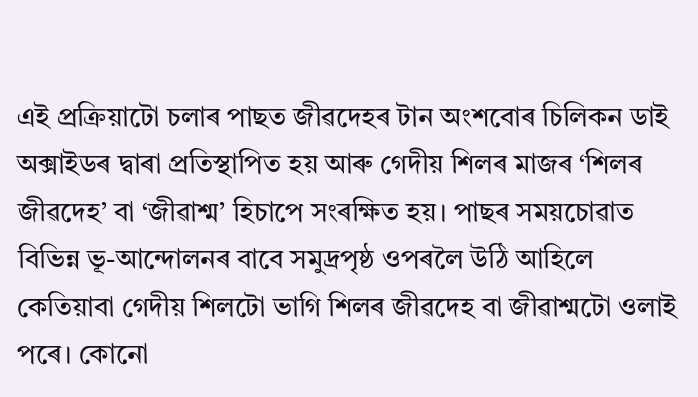এই প্ৰক্ৰিয়াটো চলাৰ পাছত জীৱদেহৰ টান অংশবোৰ চিলিকন ডাই অক্সাইডৰ দ্বাৰা প্ৰতিস্থাপিত হয় আৰু গেদীয় শিলৰ মাজৰ ‘শিলৰ জীৱদেহ’ বা ‘জীৱাশ্ম’ হিচাপে সংৰক্ষিত হয়। পাছৰ সময়চোৱাত বিভিন্ন ভূ-আন্দোলনৰ বাবে সমুদ্ৰপৃষ্ঠ ওপৰলৈ উঠি আহিলে কেতিয়াবা গেদীয় শিলটো ভাগি শিলৰ জীৱদেহ বা জীৱাশ্মটো ওলাই পৰে। কোনো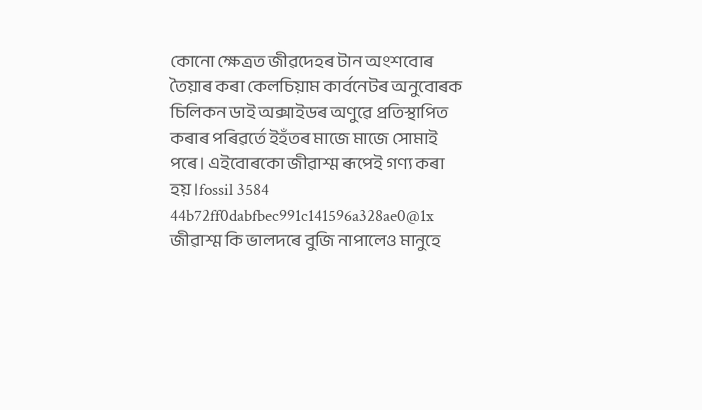কোনো ক্ষেত্ৰত জীৱদেহৰ টান অংশবোৰ তৈয়াৰ কৰা কেলচিয়াম কাৰ্বনেটৰ অনুবোৰক চিলিকন ডাই অক্সাইডৰ অণুৱে প্ৰতিস্থাপিত কৰাৰ পৰিৱৰ্তে ইহঁতৰ মাজে মাজে সোমাই পৰে। এইবোৰকো জীৱাশ্ম ৰূপেই গণ্য কৰা হয়।fossil 3584 44b72ff0dabfbec991c141596a328ae0@1x
জীৱাশ্ম কি ভালদৰে বুজি নাপালেও মানুহে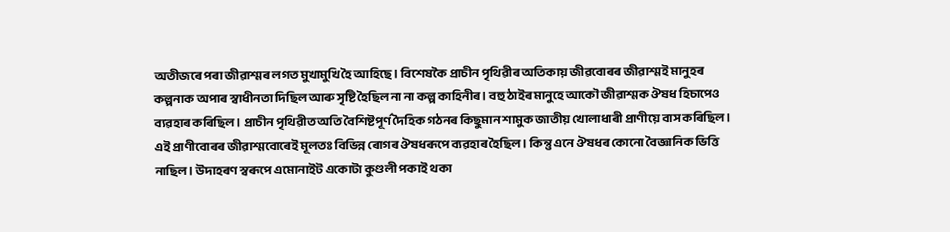অতীজৰে পৰা জীৱাশ্মৰ লগত মুখামুখি হৈ আহিছে। বিশেষকৈ প্ৰাচীন পৃথিৱীৰ অতিকায় জীৱবোৰৰ জীৱাশ্মই মানুহৰ কল্পনাক অপাৰ স্বাধীনতা দিছিল আৰু সৃষ্টি হৈছিল না না কল্প কাহিনীৰ। বহু ঠাইৰ মানুহে আকৌ জীৱাশ্মক ঔষধ হিচাপেও ব্যৱহাৰ কৰিছিল। প্ৰাচীন পৃথিৱীত অতি বৈশিষ্টপূৰ্ণ দৈহিক গঠনৰ কিছুমান শামুক জাতীয় খোলাধাৰী প্ৰাণীয়ে বাস কৰিছিল। এই প্ৰাণীবোৰৰ জীৱাশ্মবোৰেই মূলতঃ বিভিন্ন ৰোগৰ ঔষধৰূপে ব্যৱহাৰ হৈছিল। কিন্তু এনে ঔষধৰ কোনো বৈজ্ঞানিক ভিত্তি নাছিল। উদাহৰণ স্বৰূপে এমোনাইট একোটা কুণ্ডলী পকাই থকা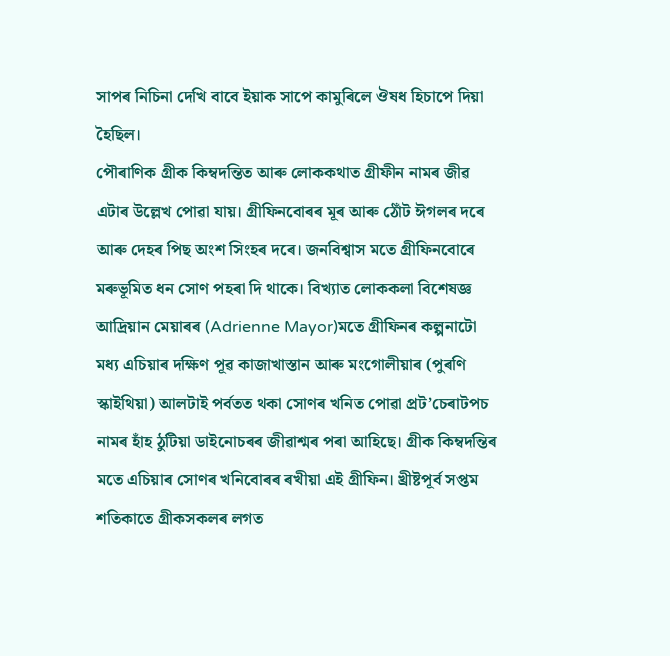সাপৰ নিচিনা দেখি বাবে ইয়াক সাপে কামুৰিলে ঔষধ হিচাপে দিয়া হৈছিল।
পৌৰাণিক গ্ৰীক কিম্বদন্তিত আৰু লোককথাত গ্ৰীফীন নামৰ জীৱ এটাৰ উল্লেখ পোৱা যায়। গ্ৰীফিনবোৰৰ মূৰ আৰু ঠোঁট ঈগলৰ দৰে আৰু দেহৰ পিছ অংশ সিংহৰ দৰে। জনবিশ্বাস মতে গ্ৰীফিনবোৰে মৰুভূমিত ধন সোণ পহৰা দি থাকে। বিখ্যাত লোককলা বিশেষজ্ঞ আদ্ৰিয়ান মেয়াৰৰ (Adrienne Mayor)মতে গ্ৰীফিনৰ কল্পনাটো মধ্য এচিয়াৰ দক্ষিণ পূৱ কাজাখাস্তান আৰু মংগোলীয়াৰ (পুৰণি স্কাইথিয়া) আলটাই পৰ্বতত থকা সোণৰ খনিত পোৱা প্ৰট’চেৰাটপচ নামৰ হাঁহ ঠুটিয়া ডাইনোচৰৰ জীৱাশ্মৰ পৰা আহিছে। গ্ৰীক কিম্বদন্তিৰ মতে এচিয়াৰ সোণৰ খনিবোৰৰ ৰখীয়া এই গ্ৰীফিন। খ্ৰীষ্টপূৰ্ব সপ্তম শতিকাতে গ্ৰীকসকলৰ লগত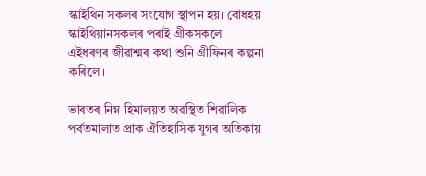স্কাইথিন সকলৰ সংযোগ স্থাপন হয়। বোধহয় স্কাইথিয়ানসকলৰ পৰাই গ্ৰীকসকলে এইধৰণৰ জীৱাশ্মৰ কথা শুনি গ্ৰীফিনৰ কল্পনা কৰিলে।

ভাৰতৰ নিম্ন হিমালয়ত অৱস্থিত শিৱালিক পৰ্বতমালাত প্ৰাক ঐতিহাসিক যুগৰ অতিকায়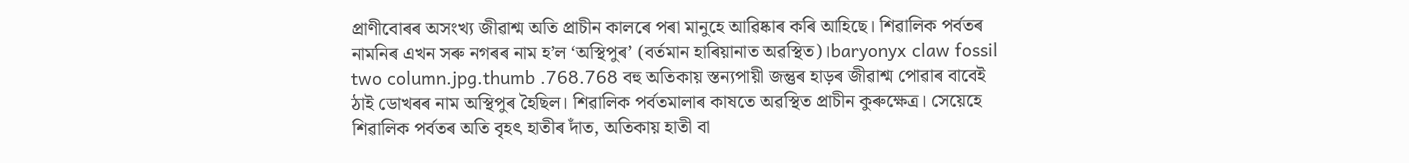প্ৰাণীবোৰৰ অসংখ্য জীৱাশ্ম অতি প্ৰাচীন কালৰে পৰা মানুহে আৱিষ্কাৰ কৰি আহিছে। শিৱালিক পৰ্বতৰ নামনিৰ এখন সৰু নগৰৰ নাম হ’ল ‘অস্থিপুৰ’ (বৰ্তমান হাৰিয়ানাত অৱস্থিত)।baryonyx claw fossil two column.jpg.thumb .768.768 বহু অতিকায় স্তন্যপায়ী জন্তুৰ হাড়ৰ জীৱাশ্ম পোৱাৰ বাবেই ঠাই ডোখৰৰ নাম অস্থিপুৰ হৈছিল। শিৱালিক পৰ্বতমালাৰ কাষতে অৱস্থিত প্ৰাচীন কুৰুক্ষেত্ৰ। সেয়েহে শিৱালিক পৰ্বতৰ অতি বৃহৎ হাতীৰ দাঁত, অতিকায় হাতী বা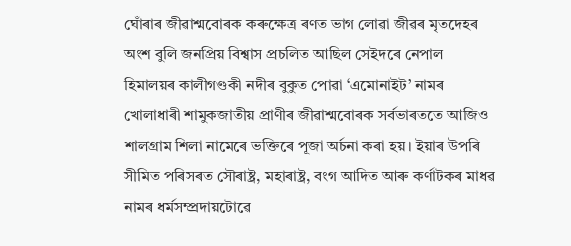ঘোঁৰাৰ জীৱাশ্মবোৰক কৰুক্ষেত্ৰ ৰণত ভাগ লোৱা জীৱৰ মৃতদেহৰ অংশ বুলি জনপ্ৰিয় বিশ্বাস প্ৰচলিত আছিল সেইদৰে নেপাল হিমালয়ৰ কালীগণ্ডকী নদীৰ বুকুত পোৱা ‘এমোনাইট’ নামৰ খোলাধাৰী শামুকজাতীয় প্ৰাণীৰ জীৱাশ্মবোৰক সৰ্বভাৰততে আজিও শালগ্ৰাম শিলা নামেৰে ভক্তিৰে পূজা অৰ্চনা কৰা হয়। ইয়াৰ উপৰি সীমিত পৰিসৰত সৌৰাষ্ট্ৰ, মহাৰাষ্ট্ৰ, বংগ আদিত আৰু কৰ্ণাটকৰ মাধৱ নামৰ ধৰ্মসম্প্ৰদায়টোৱে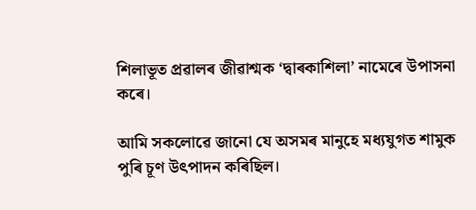শিলাভূত প্ৰৱালৰ জীৱাশ্মক ‘দ্বাৰকাশিলা’ নামেৰে উপাসনা কৰে।

আমি সকলোৱে জানো যে অসমৰ মানুহে মধ্যযুগত শামুক পুৰি চূণ উৎপাদন কৰিছিল।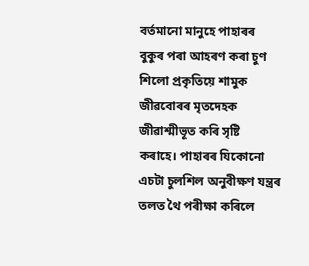বৰ্তমানো মানুহে পাহাৰৰ বুকুৰ পৰা আহৰণ কৰা চুণ শিলো প্ৰকৃতিয়ে শামুক জীৱবোৰৰ মৃতদেহক জীৱাশ্মীভূত কৰি সৃষ্টি কৰাহে। পাহাৰৰ যিকোনো এচটা চুলশিল অনুবীক্ষণ যন্ত্ৰৰ তলত থৈ পৰীক্ষা কৰিলে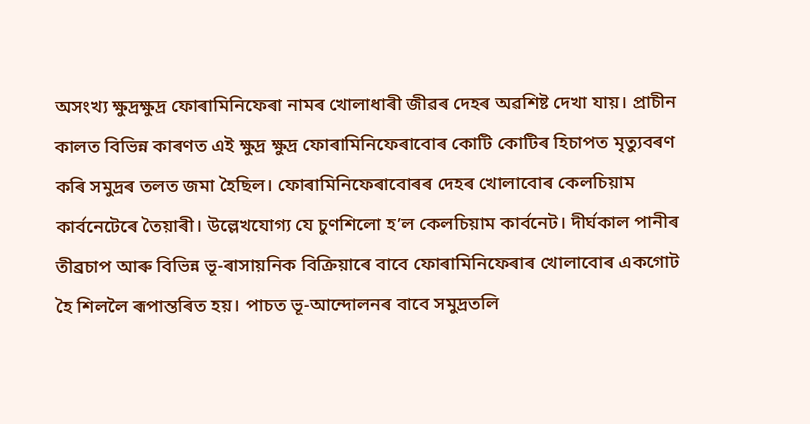অসংখ্য ক্ষুদ্ৰক্ষুদ্ৰ ফোৰামিনিফেৰা নামৰ খোলাধাৰী জীৱৰ দেহৰ অৱশিষ্ট দেখা যায়। প্ৰাচীন কালত বিভিন্ন কাৰণত এই ক্ষুদ্ৰ ক্ষুদ্ৰ ফোৰামিনিফেৰাবোৰ কোটি কোটিৰ হিচাপত মৃত্যুবৰণ কৰি সমুদ্ৰৰ তলত জমা হৈছিল। ফোৰামিনিফেৰাবোৰৰ দেহৰ খোলাবোৰ কেলচিয়াম কাৰ্বনেটেৰে তৈয়াৰী। উল্লেখযোগ্য যে চুণশিলো হ’ল কেলচিয়াম কাৰ্বনেট। দীৰ্ঘকাল পানীৰ তীব্ৰচাপ আৰু বিভিন্ন ভূ-ৰাসায়নিক বিক্ৰিয়াৰে বাবে ফোৰামিনিফেৰাৰ খোলাবোৰ একগোট হৈ শিললৈ ৰূপান্তৰিত হয়। পাচত ভূ-আন্দোলনৰ বাবে সমুদ্ৰতলি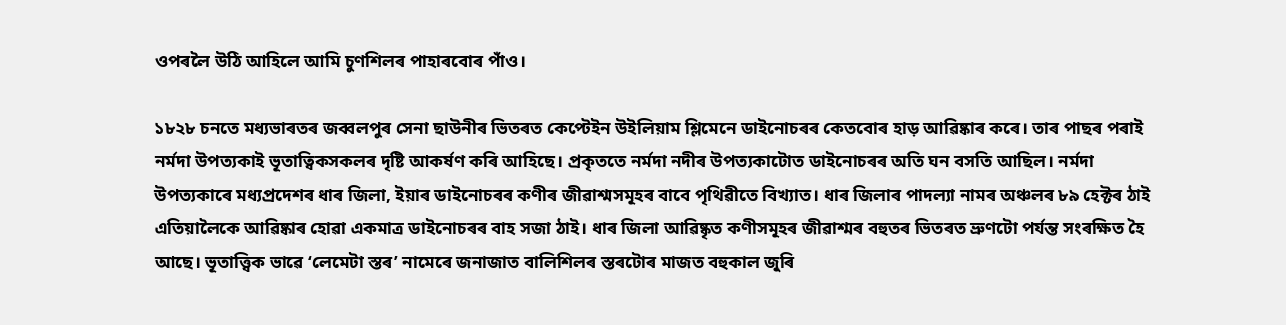ওপৰলৈ উঠি আহিলে আমি চুণশিলৰ পাহাৰবোৰ পাঁও।

১৮২৮ চনতে মধ্যভাৰতৰ জব্বলপুৰ সেনা ছাউনীৰ ভিতৰত কেপ্টেইন উইলিয়াম শ্লিমেনে ডাইনোচৰৰ কেতবোৰ হাড় আৱিষ্কাৰ কৰে। তাৰ পাছৰ পৰাই নৰ্মদা উপত্যকাই ভূতাত্বিকসকলৰ দৃষ্টি আকৰ্ষণ কৰি আহিছে। প্ৰকৃততে নৰ্মদা নদীৰ উপত্যকাটোত ডাইনোচৰৰ অতি ঘন বসতি আছিল। নৰ্মদা উপত্যকাৰে মধ্যপ্ৰদেশৰ ধাৰ জিলা, ইয়াৰ ডাইনোচৰৰ কণীৰ জীৱাশ্মসমূহৰ বাবে পৃথিৱীতে বিখ্যাত। ধাৰ জিলাৰ পাদল্যা নামৰ অঞ্চলৰ ৮৯ হেক্টৰ ঠাই এতিয়ালৈকে আৱিষ্কাৰ হোৱা একমাত্ৰ ডাইনোচৰৰ বাহ সজা ঠাই। ধাৰ জিলা আৱিষ্কৃত কণীসমূহৰ জীৱাশ্মৰ বহুতৰ ভিতৰত ভ্ৰুণটো পৰ্যন্ত সংৰক্ষিত হৈ আছে। ভূতাত্ত্বিক ভাৱে ‘লেমেটা স্তৰ’ নামেৰে জনাজাত বালিশিলৰ স্তৰটোৰ মাজত বহুকাল জুৰি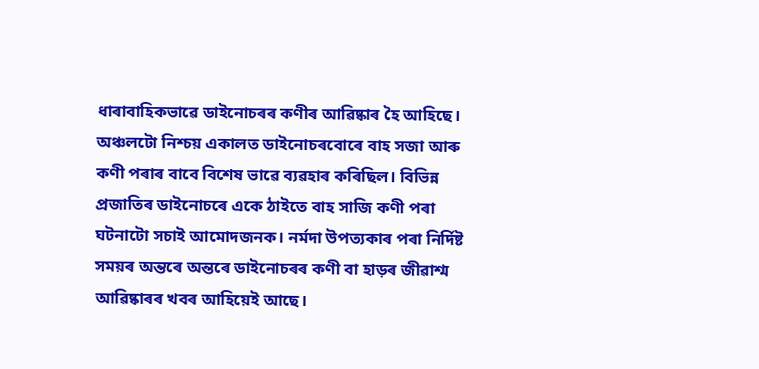ধাৰাবাহিকভাৱে ডাইনোচৰৰ কণীৰ আৱিষ্কাৰ হৈ আহিছে। অঞ্চলটো নিশ্চয় একালত ডাইনোচৰবোৰে বাহ সজা আৰু কণী পৰাৰ বাবে বিশেষ ভাৱে ব্যৱহাৰ কৰিছিল। বিভিন্ন প্ৰজাতিৰ ডাইনোচৰে একে ঠাইতে বাহ সাজি কণী পৰা ঘটনাটো সচাই আমোদজনক। নৰ্মদা উপত্যকাৰ পৰা নিৰ্দিষ্ট সময়ৰ অন্তৰে অন্তৰে ডাইনোচৰৰ কণী বা হাড়ৰ জীৱাশ্ম আৱিষ্কাৰৰ খবৰ আহিয়েই আছে।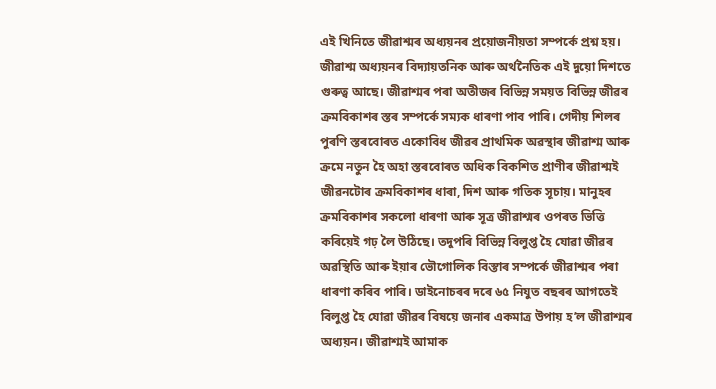এই খিনিতে জীৱাশ্মৰ অধ্যয়নৰ প্ৰয়োজনীয়তা সম্পৰ্কে প্ৰশ্ন হয়। জীৱাশ্ম অধ্যয়নৰ বিদ্যায়তনিক আৰু অৰ্থনৈতিক এই দুয়ো দিশতে গুৰুত্ব আছে। জীৱাশ্মৰ পৰা অতীজৰ বিভিন্ন সময়ত বিভিন্ন জীৱৰ ক্ৰমবিকাশৰ স্তৰ সম্পৰ্কে সম্যক ধাৰণা পাব পাৰি। গেদীয় শিলৰ পুৰণি স্তৰবোৰত একোবিধ জীৱৰ প্ৰাথমিক অৱস্থাৰ জীৱাশ্ম আৰু ক্ৰমে নতুন হৈ অহা স্তৰবোৰত অধিক বিকশিত প্ৰাণীৰ জীৱাশ্মই জীৱনটোৰ ক্ৰমবিকাশৰ ধাৰা, দিশ আৰু গতিক সূচায়। মানুহৰ ক্ৰমবিকাশৰ সকলো ধাৰণা আৰু সূত্ৰ জীৱাশ্মৰ ওপৰত ভিত্তি কৰিয়েই গঢ় লৈ উঠিছে। তদুপৰি বিভিন্ন বিলুপ্ত হৈ যোৱা জীৱৰ অৱস্থিতি আৰু ইয়াৰ ভৌগোলিক বিস্তাৰ সম্পৰ্কে জীৱাশ্মৰ পৰা ধাৰণা কৰিব পাৰি। ডাইনোচৰৰ দৰে ৬৫ নিযুত বছৰৰ আগতেই বিলুপ্ত হৈ যোৱা জীৱৰ বিষয়ে জনাৰ একমাত্ৰ উপায় হ’ল জীৱাশ্মৰ অধ্যয়ন। জীৱাশ্মই আমাক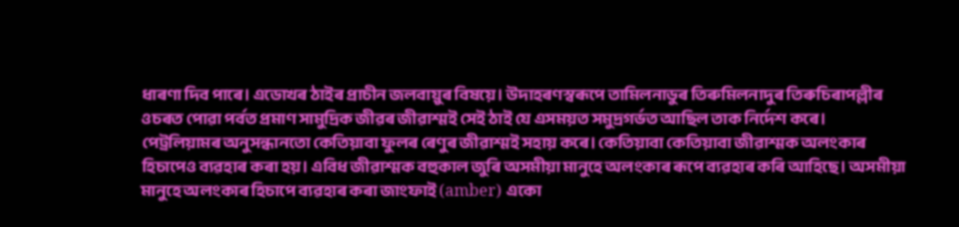ধাৰণা দিব পাৰে। এডোখৰ ঠাইৰ প্ৰাচীন জলবায়ুৰ বিষয়ে। উদাহৰণস্বৰূপে তামিলনাডুৰ তিৰুমিলনাদুৰ তিৰুচিৰাপল্লীৰ ওচৰত পোৱা পৰ্বত প্ৰমাণ সামুদ্ৰিক জীৱৰ জীৱাশ্মই সেই ঠাই যে এসময়ত সমুদ্ৰগৰ্ভত আছিল তাক নিৰ্দেশ কৰে। পেট্ৰলিয়ামৰ অনুসন্ধানতো কেতিয়াবা ফুলৰ ৰেণুৰ জীৱাশ্মই সহায় কৰে। কেতিয়াবা কেতিয়াবা জীৱাশ্মক অলংকাৰ হিচাপেও ব্যৱহাৰ কৰা হয়। এবিধ জীৱাশ্মক বহুকাল জুৰি অসমীয়া মানুহে অলংকাৰ ৰূপে ব্যৱহাৰ কৰি আহিছে। অসমীয়া মানুহে অলংকাৰ হিচাপে ব্যৱহাৰ কৰা জাংফাই (amber) একো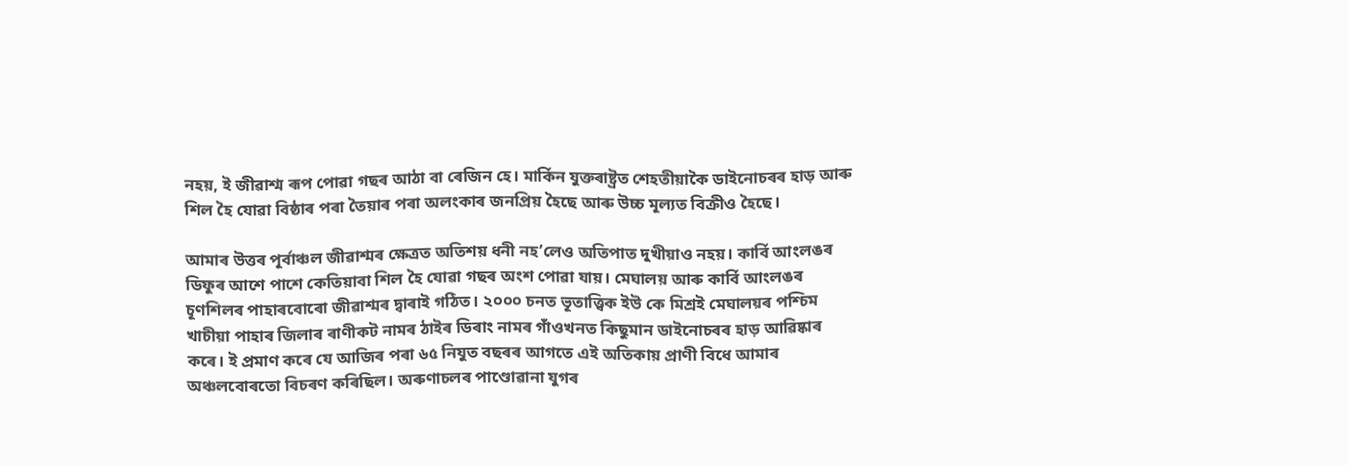নহয়, ই জীৱাশ্ম ৰূপ পোৱা গছৰ আঠা বা ৰেজিন হে। মাৰ্কিন যুক্তৰাষ্ট্ৰত শেহতীয়াকৈ ডাইনোচৰৰ হাড় আৰু শিল হৈ যোৱা বিষ্ঠাৰ পৰা তৈয়াৰ পৰা অলংকাৰ জনপ্ৰিয় হৈছে আৰু উচ্চ মূল্যত বিক্ৰীও হৈছে।

আমাৰ উত্তৰ পূৰ্বাঞ্চল জীৱাশ্মৰ ক্ষেত্ৰত অতিশয় ধনী নহ’লেও অতিপাত দুখীয়াও নহয়। কাৰ্বি আংলঙৰ ডিফুৰ আশে পাশে কেতিয়াবা শিল হৈ যোৱা গছৰ অংশ পোৱা যায়। মেঘালয় আৰু কাৰ্বি আংলঙৰ চূণশিলৰ পাহাৰবোৰো জীৱাশ্মৰ দ্বাৰাই গঠিত। ২০০০ চনত ভূতাত্ত্বিক ইউ কে মিশ্ৰই মেঘালয়ৰ পশ্চিম খাচীয়া পাহাৰ জিলাৰ ৰাণীকট নামৰ ঠাইৰ ডিৰাং নামৰ গাঁওখনত কিছুমান ডাইনোচৰৰ হাড় আৱিষ্কাৰ কৰে। ই প্ৰমাণ কৰে যে আজিৰ পৰা ৬৫ নিযুত বছৰৰ আগতে এই অতিকায় প্ৰাণী বিধে আমাৰ অঞ্চলবোৰতো বিচৰণ কৰিছিল। অৰুণাচলৰ পাণ্ডোৱানা যুগৰ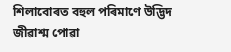শিলাবোৰত বহুল পৰিমাণে উদ্ভিদ জীৱাশ্ম পোৱা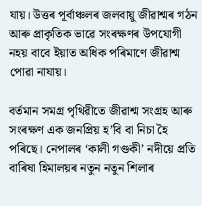যায়। উত্তৰ পূৰ্বাঞ্চলৰ জলবায়ু জীৱাশ্মৰ গঠন আৰু প্ৰাকৃতিক ভাৱে সংৰক্ষণৰ উপযোগী নহয় বাবে ইয়াত অধিক পৰিমাণে জীৱাশ্ম পোৱা নাযায়।

বৰ্তমান সমগ্ৰ পৃথিৱীতে জীৱাশ্ম সংগ্ৰহ আৰু সংৰক্ষণ এক জনপ্ৰিয় হ’বি বা নিচা হৈ পৰিছে। নেপালৰ ‘কালী গণ্ডকী’ নদীয়ে প্ৰতি বাৰিষা হিমালয়ৰ নতুন নতুন শিলাৰ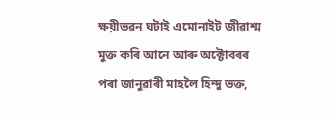ক্ষয়ীভৱন ঘটাই এমোনাইট জীৱাশ্ম মুক্ত কৰি আনে আৰু অক্টোবৰৰ পৰা জানুৱাৰী মাহলৈ হিন্দু ভক্ত,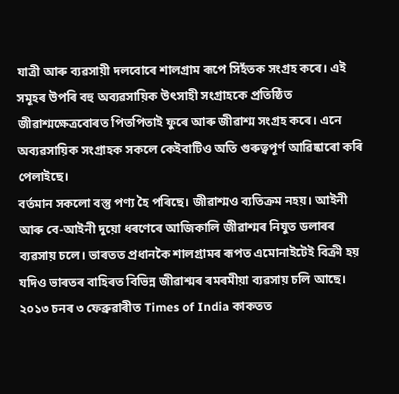যাত্ৰী আৰু ব্যৱসায়ী দলবোৰে শালগ্ৰাম ৰূপে সিহঁতক সংগ্ৰহ কৰে। এই সমূহৰ উপৰি বহু অব্যৱসায়িক উৎসাহী সংগ্ৰাহকে প্ৰতিষ্ঠিত জীৱাশ্মক্ষেত্ৰবোৰত পিতপিতাই ফুৰে আৰু জীৱাশ্ম সংগ্ৰহ কৰে। এনে অব্যৱসায়িক সংগ্ৰাহক সকলে কেইবাটিও অতি গুৰুত্বপূৰ্ণ আৱিষ্কাৰো কৰি পেলাইছে।
বৰ্তমান সকলো বস্তু পণ্য হৈ পৰিছে। জীৱাশ্মও ব্যতিক্ৰম নহয়। আইনী আৰু বে-আইনী দুয়ো ধৰণেৰে আজিকালি জীৱাশ্মৰ নিযুত ডলাৰৰ ব্যৱসায় চলে। ভাৰতত প্ৰধানকৈ শালগ্ৰামৰ ৰূপত এমোনাইটেই বিক্ৰী হয় যদিও ভাৰতৰ বাহিৰত বিভিন্ন জীৱাশ্মৰ ৰমৰমীয়া ব্যৱসায় চলি আছে। ২০১৩ চনৰ ৩ ফেব্ৰুৱাৰীত Times of India কাকতত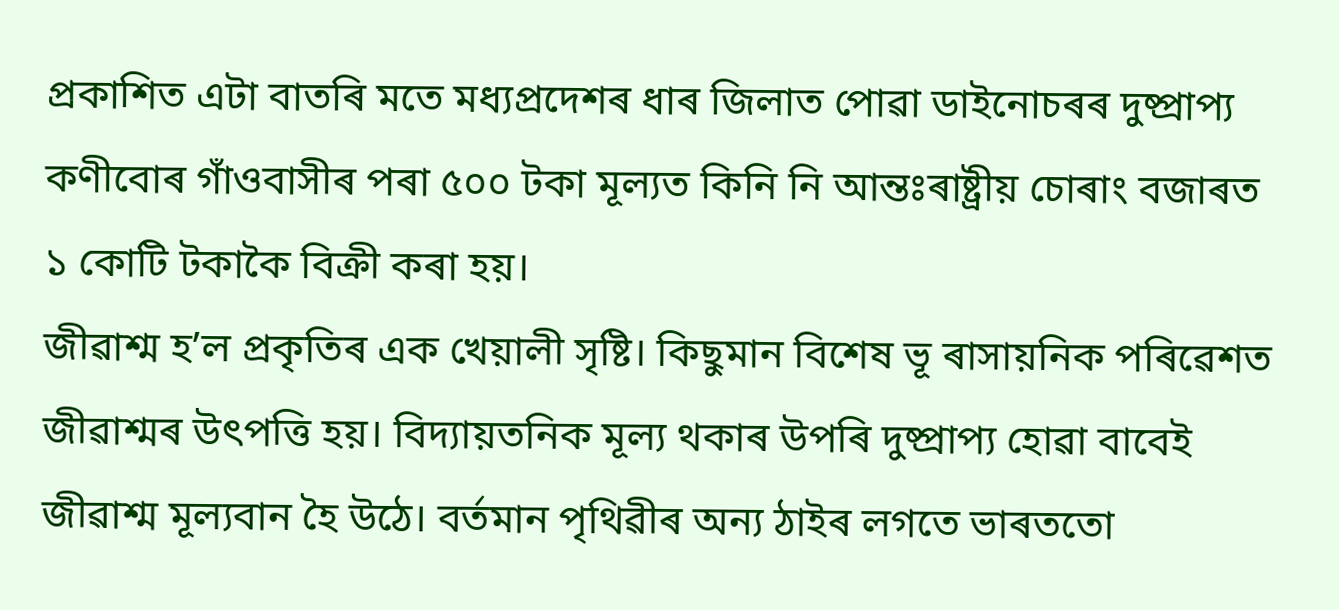প্ৰকাশিত এটা বাতৰি মতে মধ্যপ্ৰদেশৰ ধাৰ জিলাত পোৱা ডাইনোচৰৰ দুষ্প্ৰাপ্য কণীবোৰ গাঁওবাসীৰ পৰা ৫০০ টকা মূল্যত কিনি নি আন্তঃৰাষ্ট্ৰীয় চোৰাং বজাৰত ১ কোটি টকাকৈ বিক্ৰী কৰা হয়।
জীৱাশ্ম হ’ল প্ৰকৃতিৰ এক খেয়ালী সৃষ্টি। কিছুমান বিশেষ ভূ ৰাসায়নিক পৰিৱেশত জীৱাশ্মৰ উৎপত্তি হয়। বিদ্যায়তনিক মূল্য থকাৰ উপৰি দুষ্প্ৰাপ্য হোৱা বাবেই জীৱাশ্ম মূল্যবান হৈ উঠে। বৰ্তমান পৃথিৱীৰ অন্য ঠাইৰ লগতে ভাৰততো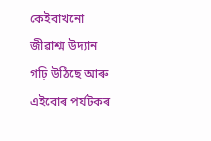কেইবাখনো জীৱাশ্ম উদ্যান গঢ়ি উঠিছে আৰু এইবোৰ পৰ্যটকৰ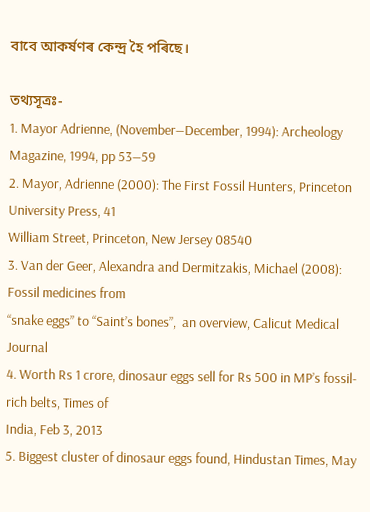বাবে আকৰ্ষণৰ কেন্দ্ৰ হৈ পৰিছে।

তথ্যসূত্ৰঃ-
1. Mayor Adrienne, (November—December, 1994): Archeology Magazine, 1994, pp 53—59
2. Mayor, Adrienne (2000): The First Fossil Hunters, Princeton University Press, 41
William Street, Princeton, New Jersey 08540
3. Van der Geer, Alexandra and Dermitzakis, Michael (2008): Fossil medicines from
“snake eggs” to “Saint’s bones”,  an overview, Calicut Medical Journal
4. Worth Rs 1 crore, dinosaur eggs sell for Rs 500 in MP’s fossil-rich belts, Times of
India, Feb 3, 2013
5. Biggest cluster of dinosaur eggs found, Hindustan Times, May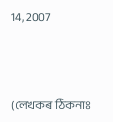14, 2007



(লেখকৰ ঠিকনাঃ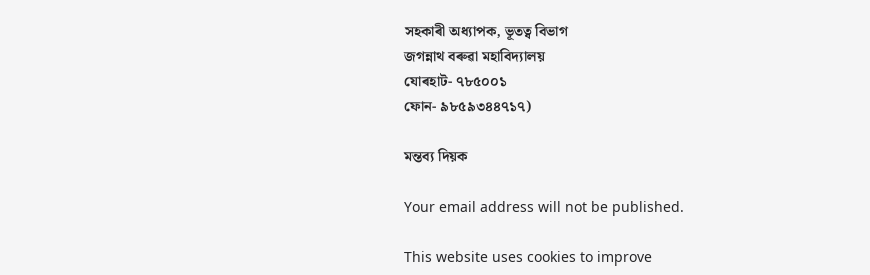সহকাৰী অধ্যাপক, ভূতত্ব বিভাগ
জগন্নাথ বৰুৱা মহাবিদ্যালয়
যোৰহাট- ৭৮৫০০১
ফোন- ৯৮৫৯৩৪৪৭১৭)

মন্তব্য দিয়ক

Your email address will not be published.

This website uses cookies to improve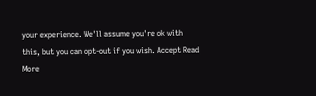your experience. We'll assume you're ok with this, but you can opt-out if you wish. Accept Read More